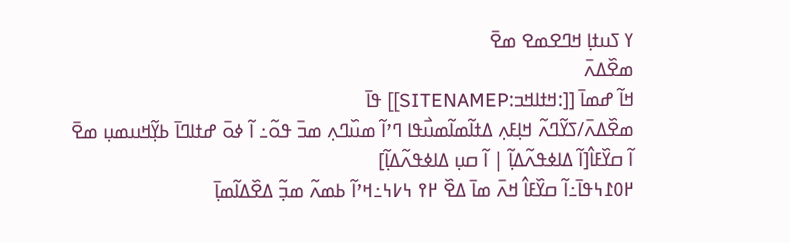ߌ ߖߎߙߊ߲ ߞߣߐߘߐ ߘߐ߫
ߘߐ߰ߡߍ߫
ߞߊ߬ ߝߘߊ߫ [[:ߞߙߊߞߏ:SITENAMEP]] ߟߊ߫
ߘߐ߰ߡߍ߫/ߖߌ߬ߣߍ߬ ߞߊ߲ߓߍ߲ ߡߙߊ߬ߘߊ߬ߘߎ߯ߟߊ ߣߴߊ߬ ߘߎ߰ߣߍ߲ ߘߏ߫ ߟߋ߬߸ ߊ߬ ߦߋ߫ ߝߙߊߣߊ߫ ߕߌ߲߬ߞߎߘߎ߲ ߘߐ߫
ߊ߬ ߛߌ߰ߓߊ߮[ߊ߬ ߡߊߦߟߍ߬ߡߊ߲߬ | ߊ߬ ߛߎ߲ ߡߊߦߟߍ߬ߡߊ߲߬]
߂߀߁߆ߟߊ߫߸ߊ߬ ߛߌ߰ߓߊ߮ ߞߍ߫ ߘߊ߫ ߡߐ߰ ߂߉ ߆߇߆߸ߞߴߊ߬ ߕߘߍ߬ ߘߏ߲߬ ߡߐ߰ߡߊ߬ߘߊ߲߫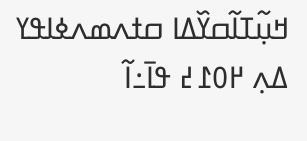ߞߎ߲߬ߠߊ߬ߛߌ߰ߡߊ ߛߙߍߘߍߦߊߟߌ ߡߍ߲ ߂߀߁߄ ߟߊ߫߸ߊ߬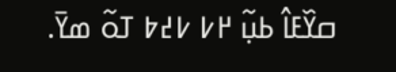ߛߌ߰ߓߊ߮ ߕߎ߲߬ ߂߇ ߇߄߈ ߠߋ߬ ߘߌ߫.